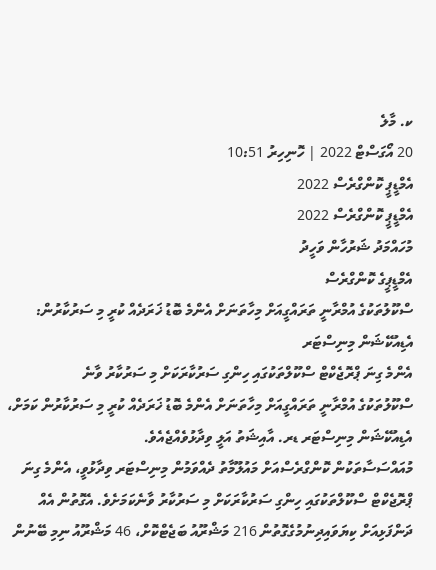ކ. މާލެ
20 އޯގަސްޓް 2022 | ހޮނިހިރު 10:51
އެމްޑީޕީ ކޮންގްރެސް 2022
އެމްޑީޕީ ކޮންގްރެސް 2022
މުހައްމަދު ޝަރުހާން ވަހީދު
އެމްޑީޕީގެ ކޮންގްރެސް
ސްކޫލުތަކުގެ އުމްރާނީ ތަރައްގީއަށް މިހާތަނަށް އެންމެ ބޮޑު ޚަރަދެއް ކުރީ މި ސަރުކާރުން: އެޑިއުކޭޝަން މިނިސްޓަރ
އެންމެ ގިނަ ޕްރޮޖެކްޓް ސްކޫލްތަކުގައި ހިންގި ސަރުކާރަކަށް މި ސަރުކާރު ވާނެ
ސްކޫލުތަކުގެ އުމްރާނީ ތަރައްގީއަށް މިހާތަނަށް އެންމެ ބޮޑު ޚަރަދެއް ކުރީ މި ސަރުކާރުން ކަމަށް، އެޑިއުކޭޝަން މިނިސްޓަރ ޑރ. އާއިޝަތު އަލީ ވިދާޅުވެއްޖެއެވެ.
މުއައްސަސާތަކުން ކޮންގްރެސްއަށް މައުލޫމާތު ދެއްވަމުން މިނިސްޓަރ ވިދާޅުވީ، އެންމެ ގިނަ ޕްރޮޖެކްޓް ސްކޫލްތަކުގައި ހިންގި ސަރުކާރަކަށް މި ސަރުކާރު ވާނެކަމަށެވެ. އެގޮތުން އެއް ދަންފަޅިއަށް ކިޔަވައިދިނުމުގެގޮތުން 216 މަޝްރޫއު ބަޖެޓްކޮށް، 46 މަޝްރޫއު ނިމި ބޭނުން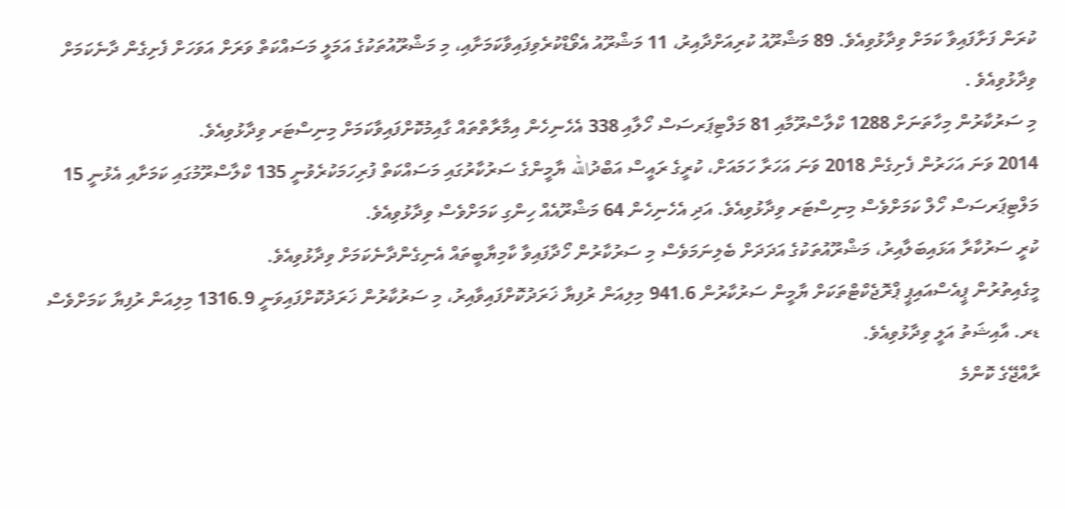ކުރަން ފަށާފައިވާ ކަމަށް ވިދާޅުވިއެވެ. 89 މަޝްރޫއު ކުރިއަށްދާއިރު، 11 މަޝްރޫއު އެވޯޑްކުރެވިފައިވާކަމަށާއި، މި މަޝްރޫއުތަކުގެ އަމަލީ މަސައްކަތް ވަރަށް އަވަހަށް ފެށިގެން ދާނެކަމަށް ވިދާޅުވިއެވެ .
މި ސަރުކާރުން މިހާތަނަށް 1288 ކްލާސްރޫމާއި 81 މަލްޓިޕަރސަސް ހޯލާއި 338 އެހެނިހެން އިމާރާތްތައް ގާއިމުކޮށްފައިވާކަމަށް މިނިސްޓަރ ވިދާޅުވިއެވެ.
2014 ވަނަ އަހަރުން ފެށިގެން 2018 ވަނަ އަހަރާ ހަމައަށް، ކުރީގެ ރައީސް އަބްދުالله ޔާމީންގެ ސަރުކާރުގައި މަސައްކަތް ފުރިހަމަކުރެވުނީ 135 ކްލާސްރޫމުގައި ކަމަށާއި އެޅުނީ 15 މަލްޓިޕަރސަސް ހޯލް ކަމަށްވެސް މިނިސްޓަރ ވިދާޅުވިއެވެ. އަދި އެހެނިހެން 64 މަޝްރޫއެއް ހިންގި ކަމަށްވެސް ވިދާޅުވިއެވެ.
ކުރީ ސަރުކާރާ އަޅައިބަލާއިރު، މަޝްރޫއުތަކުގެ އަދަދަށް ބެލިނަމަވެސް މި ސަރުކާރުން ހޯދާފައިވާ ކާމިޔާބީތައް އެނިގެންދާނެކަމަށް ވިދާޅުވިއެވެ.
މީގެއިތުރުން ޕީއެސްއައިޕީ ޕްރޮޖެކްޓްތަކަށް ޔާމީން ސަރުކާރުން 941.6 މިލިއަން ރުފިޔާ ޚަރަދުކޮށްފައިވާއިރު، މި ސަރުކާރުން ޚަރަދުކޮށްފައިވަނީ 1316.9 މިލިއަން ރުފިޔާ ކަމަށްވެސް ޑރ. އާއިޝަތު އަލީ ވިދާޅުވިއެވެ.
ރާއްޖޭގެ ކޮންމެ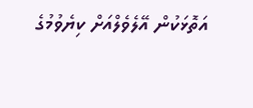އަތޮޅަކުން އޭލެވެލްއަށް ކިޔެވުމުގެ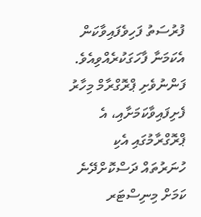ފުރުސަތު ފަހިވެފައިވާކަން އެކަމަނާ ފާހަގަކުރެއްވިއެވެ. ފަންނުވެށި ޕްރޮގްރާމް މިހާރު ފެށިފައިވާކަމަށާއި، އެ ޕްރޮގްރާމުގައި އެކި ހުނަރުތައް ދަސްކޮށްދޭނެ ކަމަށް މިނިސްޓަރ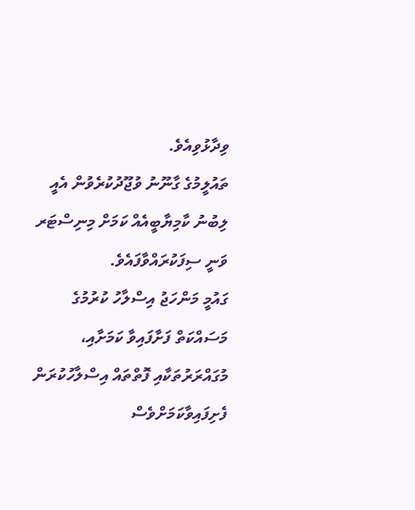ވިދާޅުވިއެވެ.
ތައުލީމުގެ ގާނޫނު ވުޖޫދުކުރެވުން އެއީ ލިބުނު ކާމިޔާބީއެއް ކަމަށް މިނިސްޓަރ ވަނީ ސިފަކުރައްވާފައެވެ.
ގައުމީ މަންހަޖު އިސްލާހު ކުރުމުގެ މަސައްކަތް ފަށާފައިވާ ކަމަށާއި، މުގައްރަރުތަކާއި ފޮތްތައް އިސްލާހުކުރަން ފެށިފައިވާކަމަށްވެސް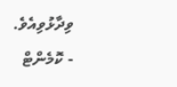ވިދާޅުވިއެވެ.
- ކޮމެންޓް